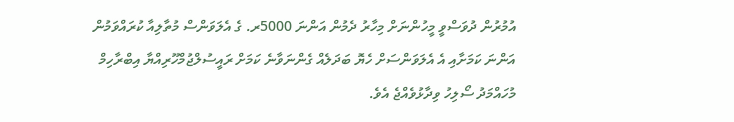އުމުރުން ދުވަސްވީ މީހުންނަށް މިހާރު ދެމުން އަންނަ 5000ރ. ގެ އެލަވަންސް މުތާލިއާ ކުރައްވަމުން އަންނަ ކަމަށާއި އެ އެލަވަންސަށް ހެޔޮ ބަދަލެއް ގެންނަވާނެ ކަމަށް ރައީސުލްޖުމްހޫރިއްޔާ އިބްރާހިމް މުހައްމަދު ސޯލިހު ވިދާޅުވެއްޖެ އެވެ.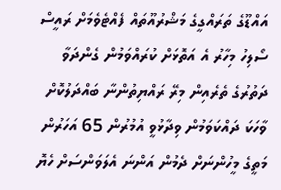އައްޑޫގެ ތަރައްގީގެ މަޝްރުއޫތައް ފެއްޓެވެމަށް ރައީސް ސޯލިހު މިހާރު އެ އަތޮޅަށް ކުރައްވަމުން ގެންދަވާ ދަތުރުގެ ތެރެއިން މިރޭ ރައްޔިތުންނާ ބައްދަލުކޮށް ވާހަކަ ދައްކަވަމުން ވިދާޅުވީ އުމުރުން 65 އަހަރުން މަތީގެ މީހުންނަށް ދެމުން އަންނަ އެލަވަންސަށް ހެޔޮ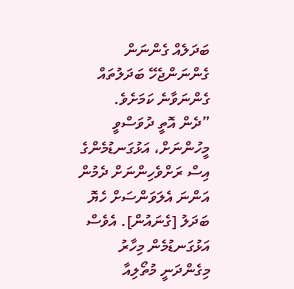ބަދަލެއް ގެންނަން ގެންނަންޖެހޭ ބަދަލުތައް ގެންނަވާނެ ކަމަށެވެ.
”ދެން އޮތީ ދުވަސްވީ މީހުންނަށް، އަޅުގަނޑުމެންގެ އިސް ރަށްވެހިންނަށް ދެމުން އަންނަ އެލަވަންސަށް ހެޔޮ ބަދަލު [ގެނައުން]. އެވެސް އަޅުގަނޑުމެން މިހާރު މިގެންދަނީ މުތޯލިއާ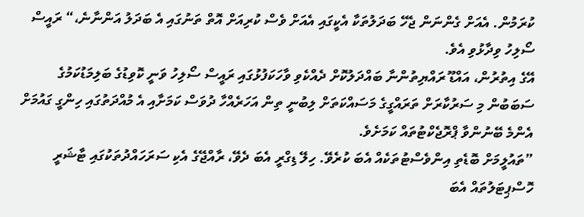ކުރަމުން. އެއަށް ގެންނަން ޖެހޭ ބަދަލުތަކާ އެކީގައި އެއަށް ވެސް ކުރިއަށް އޮތް ތަނުގައި އެ ބަދަލު އަންނާނެ،“ ރައީސް ސޯލިހު ވިދާޅުވި އެވެ.
އޭގެ އިތުރުން، އައްޑޫ ރައްޔިތުންނާ ބައްދަލުކޮށް ދެއްކެވި ވާހަކަފުޅުގައި ރައީސް ސޯލިހު ވަނީ ކޮވިޑުގެ ބަލިމަޑުކަމުގެ ސަބަބުން މި ސަރުކާރަށް ތަރައްގީގެ މަސައްކަތަށް ލިބުނީ ތިން އަހަރެއްހާ ދުވަސް ކަމަށާއި އެ މުއްދަތުގައި ހިންގީ ގައުމަށް އެންމެ ބޭނުންވާ ޕްރޮޖެކްޓުތައް ކަމަށެވެ.
”ތައުލީމަށް ބޮޑެތި އިންވެސްޓުތަކެއް އެބަ ކުރެވޭ. ހިލޭ ޑިގްރީ އެބަ ދެވޭ، ރާއްޖޭގެ އެކި ސަރަހައްދުތަކުގައި ޓާޝަރީ ހޮސްޕިޓަލުތައް އެބަ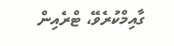ގާއިމްކުރެވޭ، ޓްރެއިން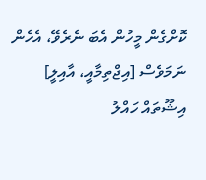ކޮށްގެން މީހުން އެބަ ނެރެވޭ، އެހެން ނަމަވެސް [އިޖްތިމާއީ، އާއިލީ] އިޝޫތައް ހައްލު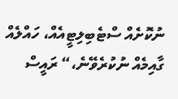ނުކޮށެއް ސްޓެބިލިޓީއެއް، ހައްލެއް ގާއިމެއް ނުކުރެވޭނެ،“ ރައީސް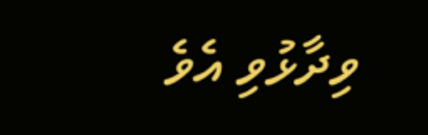ވިދާޅުވި އެވެ